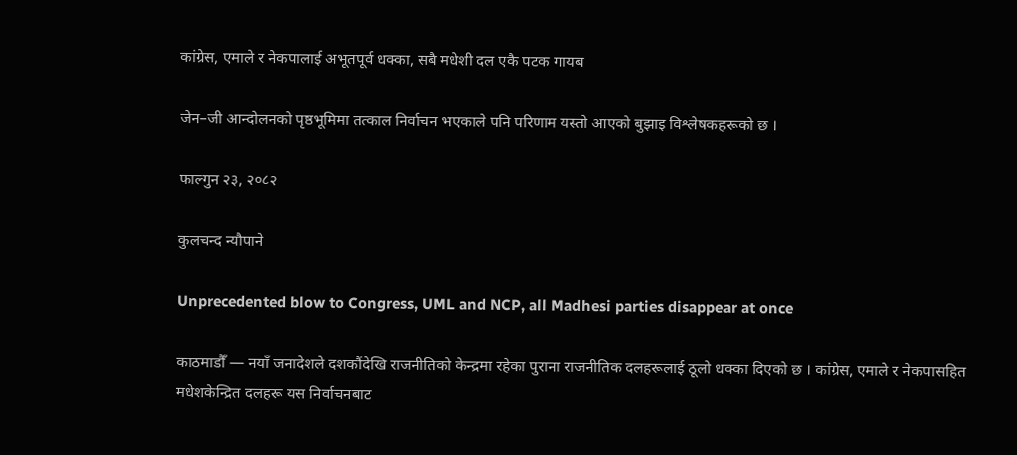कांग्रेस, एमाले र नेकपालाई अभूतपूर्व धक्का, सबै मधेशी दल एकै पटक गायब

जेन–जी आन्दोलनको पृष्ठभूमिमा तत्काल निर्वाचन भएकाले पनि परिणाम यस्तो आएको बुझाइ विश्लेषकहरूको छ ।

फाल्गुन २३, २०८२

कुलचन्द न्यौपाने

Unprecedented blow to Congress, UML and NCP, all Madhesi parties disappear at once

काठमाडौँ — नयाँ जनादेशले दशकौंदेखि राजनीतिको केन्द्रमा रहेका पुराना राजनीतिक दलहरूलाई ठूलो धक्का दिएको छ । कांग्रेस, एमाले र नेकपासहित मधेशकेन्द्रित दलहरू यस निर्वाचनबाट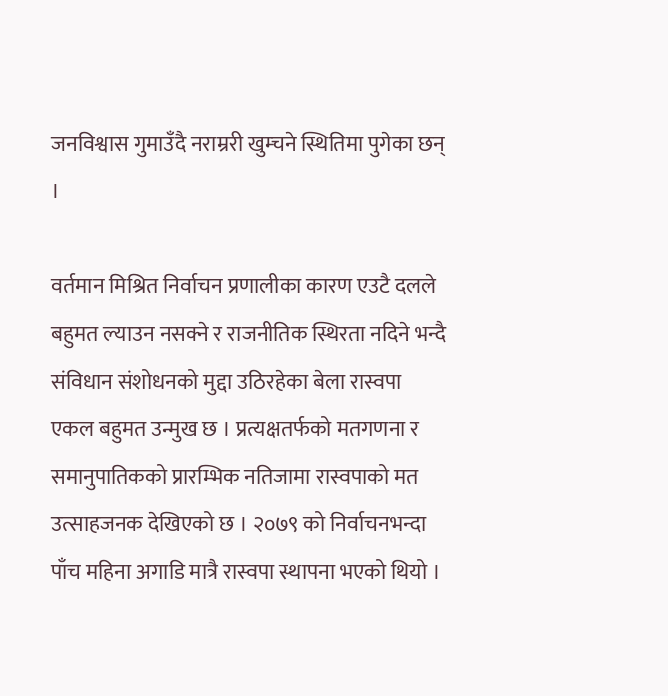जनविश्वास गुमाउँदै नराम्ररी खुम्चने स्थितिमा पुगेका छन् ।

वर्तमान मिश्रित निर्वाचन प्रणालीका कारण एउटै दलले बहुमत ल्याउन नसक्ने र राजनीतिक स्थिरता नदिने भन्दै संविधान संशोधनको मुद्दा उठिरहेका बेला रास्वपा एकल बहुमत उन्मुख छ । प्रत्यक्षतर्फको मतगणना र समानुपातिकको प्रारम्भिक नतिजामा रास्वपाको मत उत्साहजनक देखिएको छ । २०७९ को निर्वाचनभन्दा पाँच महिना अगाडि मात्रै रास्वपा स्थापना भएको थियो ।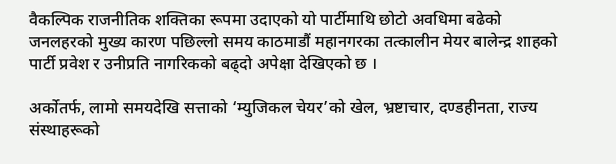वैकल्पिक राजनीतिक शक्तिका रूपमा उदाएको यो पार्टीमाथि छोटो अवधिमा बढेको जनलहरको मुख्य कारण पछिल्लो समय काठमाडौं महानगरका तत्कालीन मेयर बालेन्द्र शाहको पार्टी प्रवेश र उनीप्रति नागरिकको बढ्दो अपेक्षा देखिएको छ ।

अर्कोतर्फ, लामो समयदेखि सत्ताको ‘म्युजिकल चेयर’को खेल, भ्रष्टाचार, दण्डहीनता, राज्य संस्थाहरूको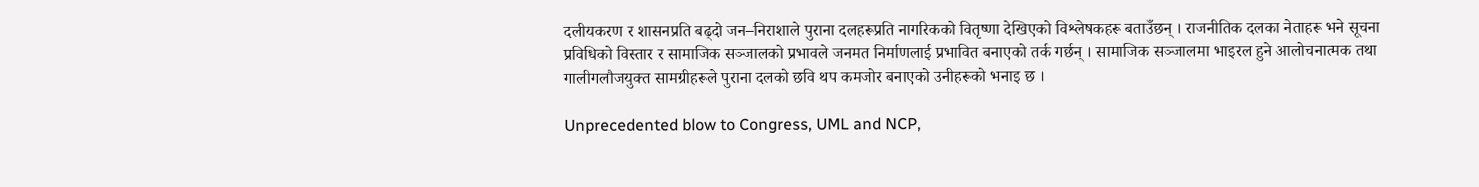दलीयकरण र शासनप्रति बढ्दो जन–निराशाले पुराना दलहरूप्रति नागरिकको वितृष्णा देखिएको विश्लेषकहरू बताउँछन् । राजनीतिक दलका नेताहरू भने सूचना प्रविधिको विस्तार र सामाजिक सञ्जालको प्रभावले जनमत निर्माणलाई प्रभावित बनाएको तर्क गर्छन् । सामाजिक सञ्जालमा भाइरल हुने आलोचनात्मक तथा गालीगलौजयुक्त सामग्रीहरूले पुराना दलको छवि थप कमजोर बनाएको उनीहरूको भनाइ छ ।

Unprecedented blow to Congress, UML and NCP,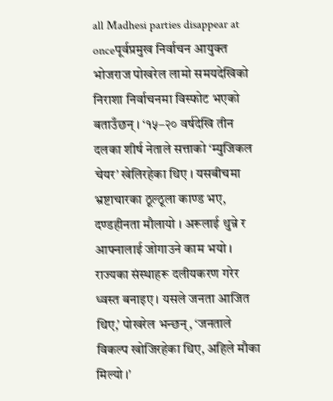all Madhesi parties disappear at onceपूर्वप्रमुख निर्वाचन आयुक्त भोजराज पोखरेल लामो समयदेखिको निराशा निर्वाचनमा विस्फोट भएको बताउँछन् । ‘१५–२० वर्षदेखि तीन दलका शीर्ष नेताले सत्ताको ‘म्युजिकल चेयर’ खेलिरहेका थिए । यसबीचमा भ्रष्टाचारका ठूल्ठूला काण्ड भए, दण्डहीनता मौलायो । अरूलाई थुन्ने र आफ्नालाई जोगाउने काम भयो । राज्यका संस्थाहरू दलीयकरण गरेर ध्वस्त बनाइए । यसले जनता आजित थिए,’ पोखरेल भन्छन्, ‘जनताले विकल्प खोजिरहेका थिए, अहिले मौका मिल्यो ।’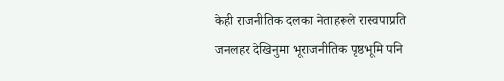केही राजनीतिक दलका नेताहरूले रास्वपाप्रति जनलहर देखिनुमा भूराजनीतिक पृष्ठभूमि पनि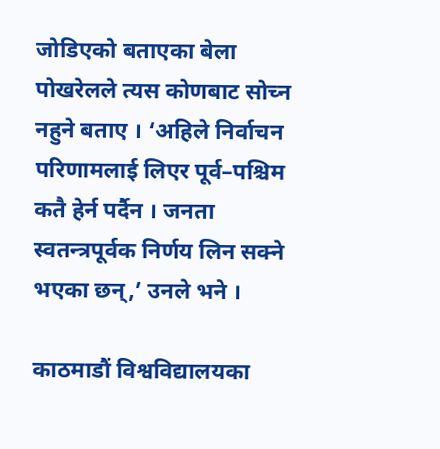जोडिएको बताएका बेला पोखरेलले त्यस कोणबाट सोच्न नहुने बताए । ‘अहिले निर्वाचन परिणामलाई लिएर पूर्व–पश्चिम कतै हेर्न पर्दैन । जनता स्वतन्त्रपूर्वक निर्णय लिन सक्ने भएका छन्,’ उनले भने ।

काठमाडौं विश्वविद्यालयका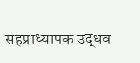सहप्राध्यापक उद्धव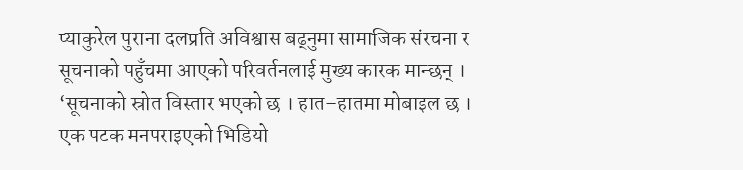प्याकुरेल पुराना दलप्रति अविश्वास बढ्नुमा सामाजिक संरचना र सूचनाको पहुँचमा आएको परिवर्तनलाई मुख्य कारक मान्छन् । ‘सूचनाको स्रोत विस्तार भएको छ । हात–हातमा मोबाइल छ । एक पटक मनपराइएको भिडियो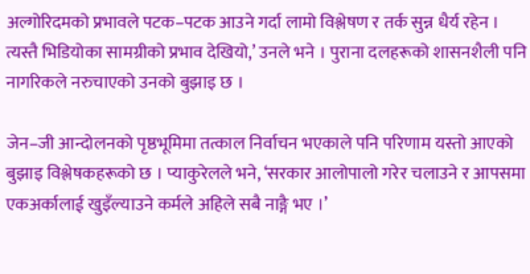अल्गोरिदमको प्रभावले पटक–पटक आउने गर्दा लामो विश्लेषण र तर्क सुन्न धैर्य रहेन । त्यस्तै भिडियोका सामग्रीको प्रभाव देखियो,’ उनले भने । पुराना दलहरूको शासनशैली पनि नागरिकले नरुचाएको उनको बुझाइ छ ।

जेन–जी आन्दोलनको पृष्ठभूमिमा तत्काल निर्वाचन भएकाले पनि परिणाम यस्तो आएको बुझाइ विश्लेषकहरूको छ । प्याकुरेलले भने, ‘सरकार आलोपालो गरेर चलाउने र आपसमा एकअर्कालाई खुइँल्याउने कर्मले अहिले सबै नाङ्गै भए ।’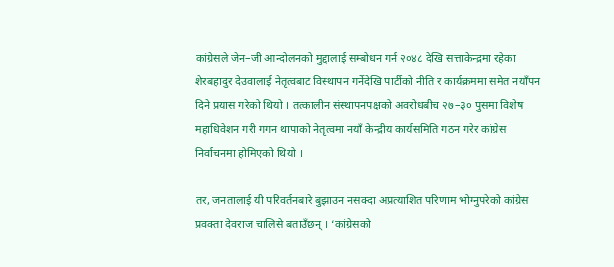कांग्रेसले जेन–जी आन्दोलनको मुद्दालाई सम्बोधन गर्न २०४८ देखि सत्ताकेन्द्रमा रहेका शेरबहादुर देउवालाई नेतृत्वबाट विस्थापन गर्नेदेखि पार्टीको नीति र कार्यक्रममा समेत नयाँपन दिने प्रयास गरेको थियो । तत्कालीन संस्थापनपक्षको अवरोधबीच २७–३० पुसमा विशेष महाधिवेशन गरी गगन थापाको नेतृत्वमा नयाँ केन्द्रीय कार्यसमिति गठन गरेर कांग्रेस निर्वाचनमा होमिएको थियो ।

तर, जनतालाई यी परिवर्तनबारे बुझाउन नसक्दा अप्रत्याशित परिणाम भोग्नुपरेको कांग्रेस प्रवक्ता देवराज चालिसे बताउँछन् । ‘कांग्रेसको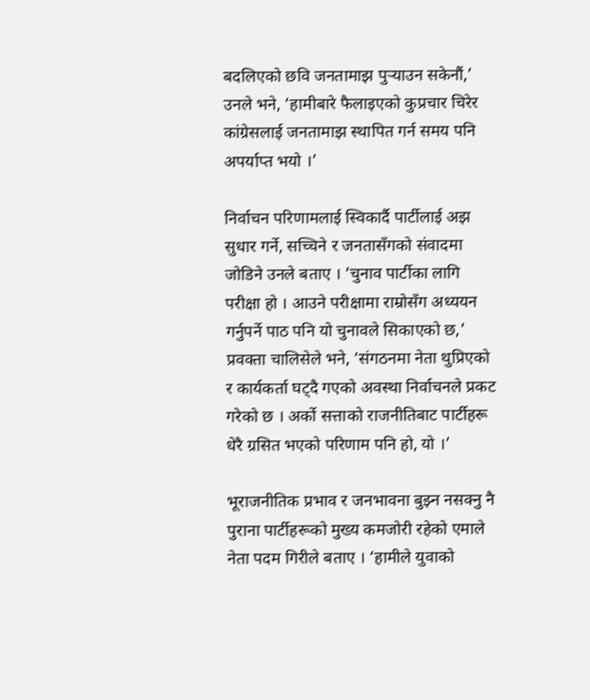बदलिएको छवि जनतामाझ पुर्‍याउन सकेनौं,’ उनले भने, ‘हामीबारे फैलाइएको कुप्रचार चिरेर कांग्रेसलाई जनतामाझ स्थापित गर्न समय पनि अपर्याप्त भयो ।’

निर्वाचन परिणामलाई स्विकार्दै पार्टीलाई अझ सुधार गर्ने, सच्चिने र जनतासँगको संवादमा जोडिने उनले बताए । ‘चुनाव पार्टीका लागि परीक्षा हो । आउने परीक्षामा राम्रोसँग अध्ययन गर्नुपर्ने पाठ पनि यो चुनावले सिकाएको छ,’ प्रवक्ता चालिसेले भने, ‘संगठनमा नेता थुप्रिएको र कार्यकर्ता घट्दै गएको अवस्था निर्वाचनले प्रकट गरेको छ । अर्को सत्ताको राजनीतिबाट पार्टीहरू धेरै ग्रसित भएको परिणाम पनि हो, यो ।’

भूराजनीतिक प्रभाव र जनभावना बुझ्न नसक्नु नै पुराना पार्टीहरूको मुख्य कमजोरी रहेको एमाले नेता पदम गिरीले बताए । ‘हामीले युवाको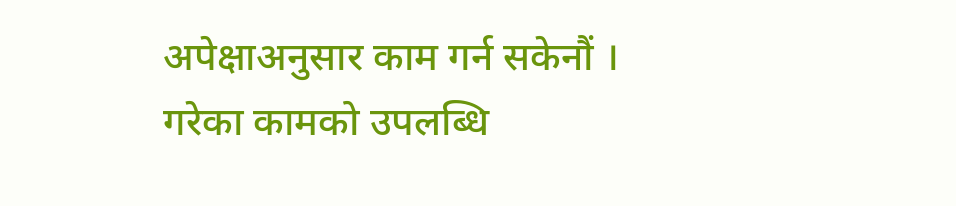अपेक्षाअनुसार काम गर्न सकेनौं । गरेका कामको उपलब्धि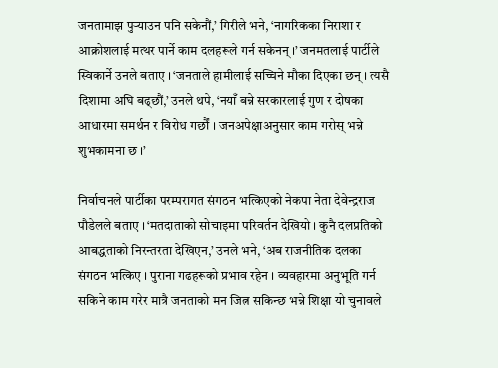जनतामाझ पुर्‍याउन पनि सकेनौं,’ गिरीले भने, ‘नागरिकका निराशा र आक्रोशलाई मत्थर पार्ने काम दलहरूले गर्न सकेनन् ।’ जनमतलाई पार्टीले स्विकार्ने उनले बताए । ‘जनताले हामीलाई सच्चिने मौका दिएका छन् । त्यसै दिशामा अघि बढ्छौं,’ उनले थपे, ‘नयाँ बन्ने सरकारलाई गुण र दोषका आधारमा समर्थन र विरोध गर्छौं । जनअपेक्षाअनुसार काम गरोस् भन्ने शुभकामना छ ।’

निर्वाचनले पार्टीका परम्परागत संगठन भत्किएको नेकपा नेता देवेन्द्रराज पौडेलले बताए । ‘मतदाताको सोचाइमा परिवर्तन देखियो । कुनै दलप्रतिको आबद्धताको निरन्तरता देखिएन,’ उनले भने, ‘अब राजनीतिक दलका संगठन भत्किए । पुराना गढहरूको प्रभाव रहेन । व्यवहारमा अनुभूति गर्न सकिने काम गरेर मात्रै जनताको मन जित्न सकिन्छ भन्ने शिक्षा यो चुनावले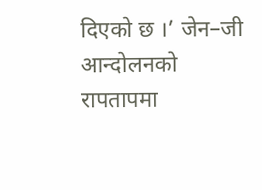दिएको छ ।’ जेन–जी आन्दोलनको रापतापमा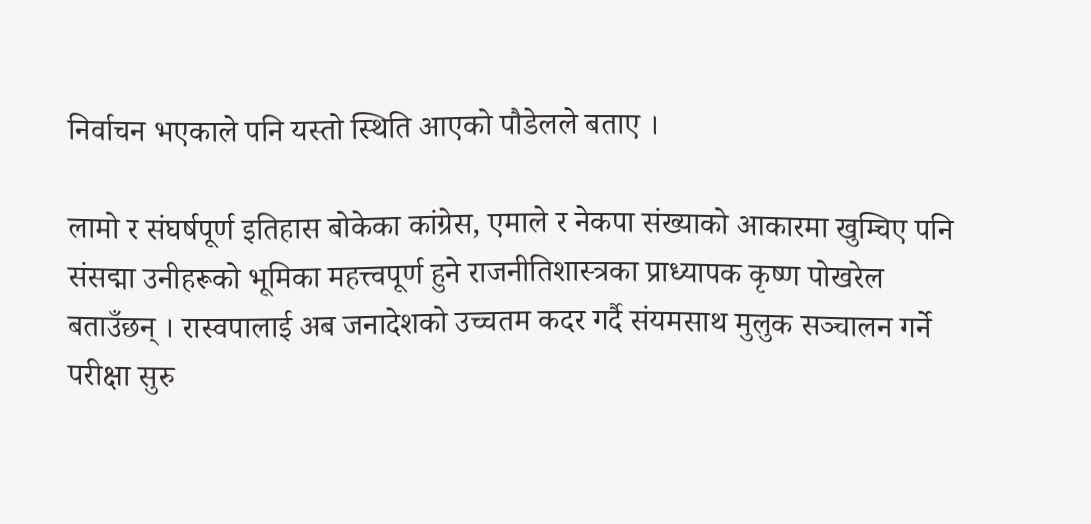निर्वाचन भएकाले पनि यस्तो स्थिति आएको पौडेलले बताए ।

लामो र संघर्षपूर्ण इतिहास बोकेका कांग्रेस, एमाले र नेकपा संख्याको आकारमा खुम्चिए पनि संसद्मा उनीहरूको भूमिका महत्त्वपूर्ण हुने राजनीतिशास्त्रका प्राध्यापक कृष्ण पोखरेल बताउँछन् । रास्वपालाई अब जनादेशको उच्चतम कदर गर्दै संयमसाथ मुलुक सञ्चालन गर्ने परीक्षा सुरु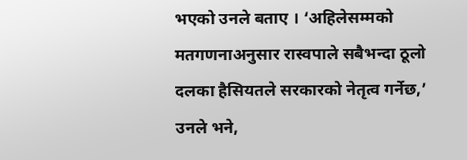भएको उनले बताए । ‘अहिलेसम्मको मतगणनाअनुसार रास्वपाले सबैभन्दा ठूलो दलका हैसियतले सरकारको नेतृत्व गर्नेछ,’ उनले भने,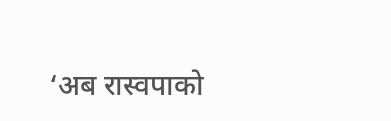‘अब रास्वपाको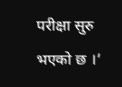परीक्षा सुरु भएको छ ।’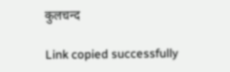कुलचन्द

Link copied successfully